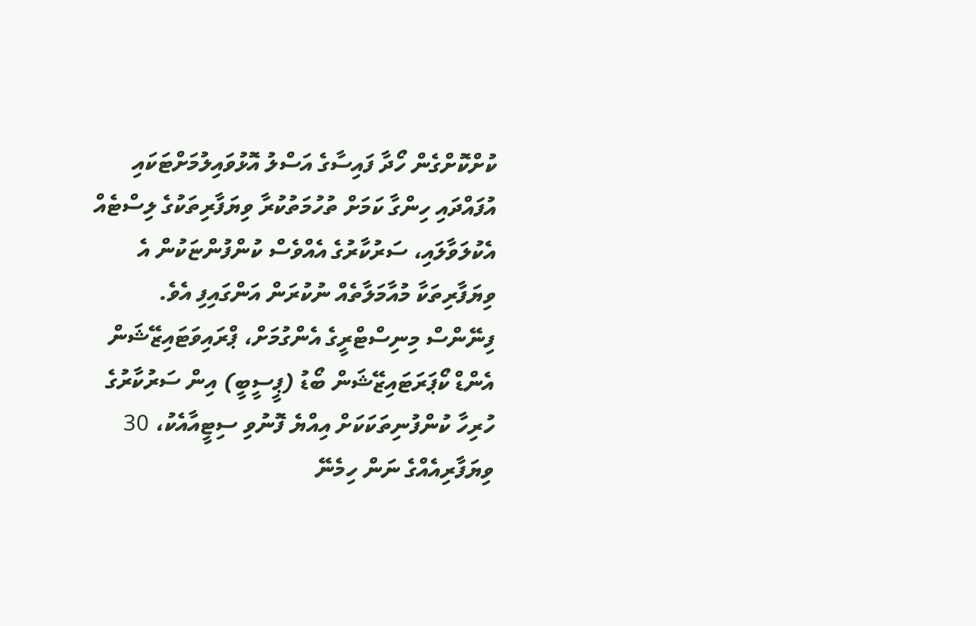ކުށްކޮށްގެން ހޯދާ ފައިސާގެ އަސްލު އޮޅުވައިލުމަށްޓަކައި އުފައްދައި ހިންގާ ކަމަށް ތުހުމަތުކުރާ ވިޔަފާރިތަކުގެ ލިސްޓެއް އެކުލަވާލައި، ސަރުކާރުގެ އެއްވެސް ކުންފުންޏަކުން އެ ވިޔަފާރިތަކާ މުއާމަލާތެއް ނުކުރަން އަންގައިފި އެވެ.
ފިނޭންސް މިނިސްޓްރީގެ އެންގުމަށް، ޕްރައިވަޓައިޒޭޝަން އެންޑް ކޯޕަރަޓައިޒޭޝަން ބޯޑު (ޕީސީބީ) އިން ސަރުކާރުގެ ހުރިހާ ކުންފުނިތަކަކަށް އިއްޔެ ފޮނުވި ސިޓީއާއެކު، 30 ވިޔަފާރިއެއްގެ ނަން ހިމެނޭ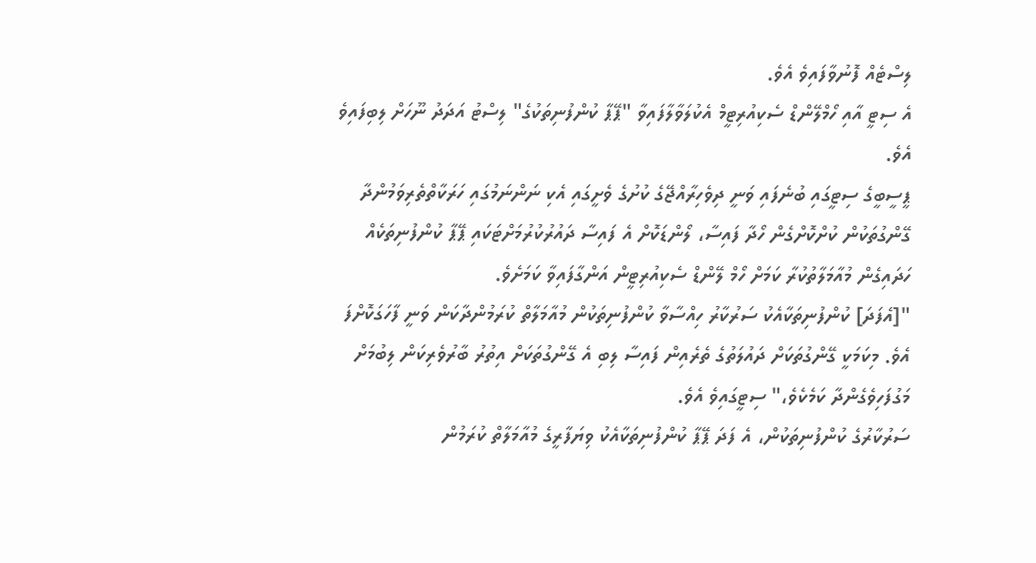ލިސްޓެއް ފޮނުވާފައިވެ އެވެ.
އެ ސިޓީ އާއި ހޯމްލޭންޑް ސެކިއުރިޓީމް އެކުލަވާލާފައިވާ "ޕޭޕާ ކުންފުނިތަކުގެ" ލިސްޓު އަދަދު ނޫހަށް ލިބިފައިވެ އެވެ.
ޕީސީބީގެ ސިޓީގައި ބުނެފައި ވަނީ ދިވެހިރާއްޖޭގެ ކުށުގެ ވެށީގައި އެކި ނަންނަމުގައި ހަރަކާތްތެރިވަމުންދާ ގޭންގުތަކުން ކުށްކޮށްގެން ހޯދާ ފައިސާ، ލޯންޑަކޮށް އެ ފައިސާ ދައުރުކުރުމަށްޓަކައި ޕޭޕާ ކުންފުނިތަކެއް ހަދައިގެން މުއާމަލާތުކުރާ ކަމަށް ހޯމް ލޭންޑް ސެކިއުރިޓީން އަންގާފައިވާ ކަމަށެވެ.
"[އެފަދަ] ކުންފުނިތަކާއެކު ސަރުކާރު ހިއްސާވާ ކުންފުނިތަކުން މުއާމަލާތް ކުރަމުންދާކަން ވަނީ ފާހަގަކޮށްފަ އެވެ. މިކަމަކީ ގޭންގުތަކަށް ދައުލަތުގެ ތެރެއިން ފައިސާ ލިބި އެ ގޭންގުތަކަށް އިތުރު ބާރުވެރިކަން ލިބުމަށް މަގުފަހިވެގެންދާ ކަމެކެވެ،" ސިޓީގައިވެ އެވެ.
ސަރުކާރުގެ ކުންފުނިތަކުން، އެ ފަދަ ޕޭޕާ ކުންފުނިތަކާއެކު ވިޔަފާރީގެ މުއާމަލާތް ކުރަމުން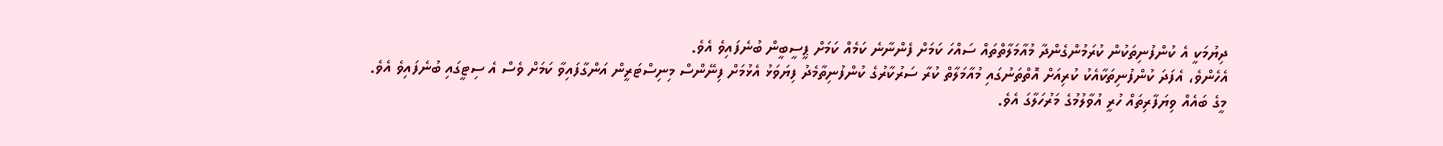ދިޔުމަކީ އެ ކުންފުނިތަކުން ކުރަމުންގެންދާ މުއާމަލާތްތައް ސައްހަ ކަމަށް ފެންނާނެ ކަމެއް ކަމަށް ޕީސީބީން ބުނެފައިވެ އެވެ.
އެހެންވެ، އެފަދަ ކުންފުނިތަކާއެކު ކުރިއަށް އޮތްތަނުގައި މުއާމަލާތް ކުރާ ސަރުކާރުގެ ކުންފުނިތާމެދު ފިޔަވަޅު އެޅުމަށް ފިނޭންސް މިނިސްޓަރީން އަންގާފައިވާ ކަމަށް ވެސް އެ ސިޓީގައި ބުނެފައިވެ އެވެ.
މީގެ ބައެއް ވިޔަފާރިތައް ހުރީ އުވާލުމުގެ މަރުހަލާގަ އެވެ.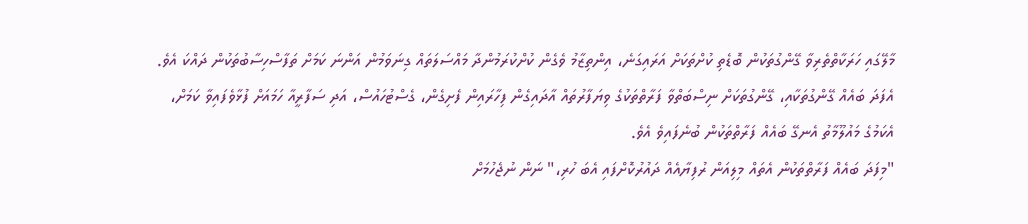މާލޭގައި ހަރަކާތްތެރިވާ ގޭންގުތަކުން ބޮޑެތި ކުށްތަކަށް އަރައިގަނެ، އިންތިޒާމު ވެގެން ކުށްކުރަމުންދާ މައްސަލަތައް ގިނަވަމުން އަންނަ ކަމަށް ތަފާސްހިސާބުތަކުން ދައްކަ އެވެ. އެފަދަ ބައެއް ގޭންގުތަކާއި، ގޭންގުތަކަށް ނިސްބަތްވާ ފަރާތްތަކުގެ ވިޔަފާރުތައް އާދައިގެން ފިހާރައިން ފެށިގެން، ގެސްޓުހައުސް، އަދި ސަފާރީއާ ހަމައަށް ފުޅާވެފައިވާ ކަމަށް، އެކަމުގެ މައުލޫމާތު އެނގޭ ބައެއް ފަރާތްތަކުން ބުނެފައިވެ އެވެ.
"މިފަދަ ބައެއް ފަރާތްތަކުން އެތައް މިލިއަން ރުފިޔާއެއް ދައުރުކޮށްފައި އެބަ ހުރި،" ނަން ނުޖެހުމަށް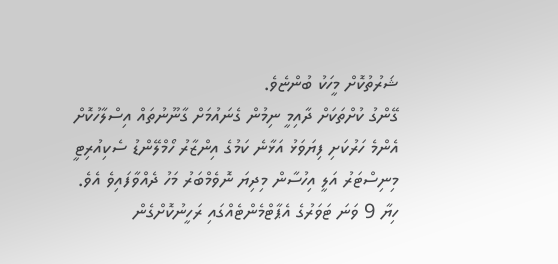ޝަރުތުކޮށް މީހަކު ބުންޏެވެ.
ގޭންގު ކުށްތަކަށް ދާއިމީ ނިމުން ގެނައުމަށް ގާނޫނުތައް އިސްލާހުކޮށް އެންމެ ހަރުކަށި ފިޔަވަޅު އަޅާނެ ކަމުގެ އިންޒާރު ހޯމްލޭންޑު ސެކިއުރިޓީ މިނިސްޓަރު އަލީ އިހުސާން މިދިޔަ ނޮވެމްބަރު މަހު ދެއްވާފައިވެ އެވެ.
ހިޔާ 9 ވަނަ ޓަވަރުގެ އެޕާޓްމެންޓެއްގައި ރަހީނުކޮށްގެން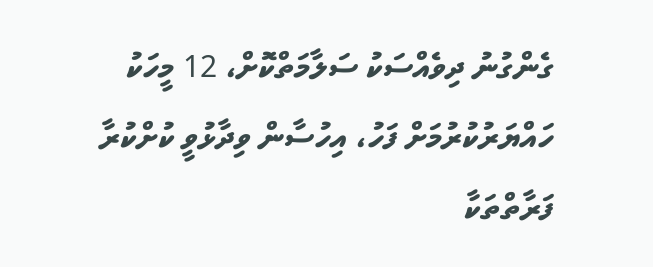ގެންގުނު ދިވެއްސަކު ސަލާމަތްކޮށް، 12 މީހަކު ހައްޔަރުކުރުމަށް ފަހު، އިހުސާން ވިދާޅުވީ ކުށްކުރާ ފަރާތްތަކާ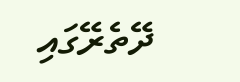ދޭތެރޭގައި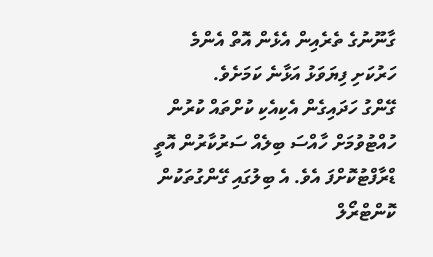ގާނޫނުގެ ތެރެއިން އެޅެން އޮތް އެންމެ ހަރުކަށި ފިޔަވަޅު އަޅާނެ ކަމަށެވެ.
ގޭންގު ހަދައިގެން އެކިއެކި ކުށްތައް ކުރުން ހުއްޓުވުމަށް ހާއްސަ ބިލެއް ސަރުކާރުން އޮތީ ޑްރާފްޓުކޮށްފަ އެވެ. އެ ބިލުގައި ގޭންގުތަކުން ކޮންޓްރޯލް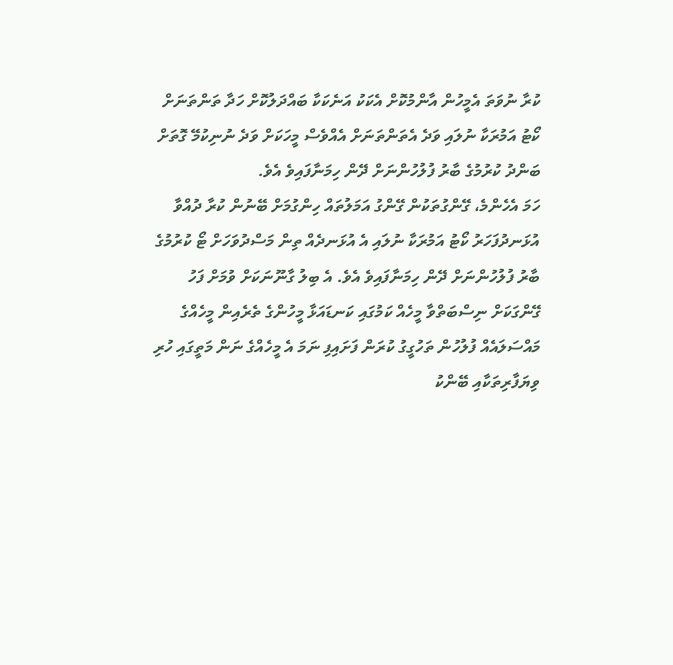ކުރާ ނުވަތަ އެމީހުން އާންމުކޮށް އެކަކު އަނެކަކާ ބައްދަލުކޮށް ހަދާ ތަންތަނަށް ކޯޓު އަމުރަކާ ނުލައި ވަދެ އެތަންތަނަށް އެއްވެސް މީހަކަށް ވަދެ ނުނިކުމޭ ގޮތަށް ބަންދު ކުރުމުގެ ބާރު ފުލުހުންނަށް ދޭން ހިމަނާފައިވެ އެވެ.
ހަމަ އެހެންމެ، ގޭންގުތަކުން ގޭންގު އަމަލުތައް ހިންގުމަށް ބޭނުން ކުރާ ދުއްވާ އުޅަނދުފަހަރު ކޯޓު އަމުރަކާ ނުލައި އެ އުޅަނދެއް ތިން މަސްދުވަހަށް ޓޯ ކުރުމުގެ ބާރު ފުލުހުންނަށް ދޭން ހިމަނާފައިވެ އެވެ. އެ ބިލު ގާނޫނަކަށް ވުމަށް ފަހު ގޭންގަކަށް ނިސްބަތްވާ މީހެއް ކަމުގައި ކަނޑައަޅާ މީހުންގެ ތެރެއިން މީހެއްގެ މައްސަލައެއް ފުލުހުން ތަހުގީގު ކުރަން ފަށައިފި ނަމަ އެ މީހެއްގެ ނަން މަތީގައި ހުރި ވިޔަފާރިތަކާއި ބޭންކު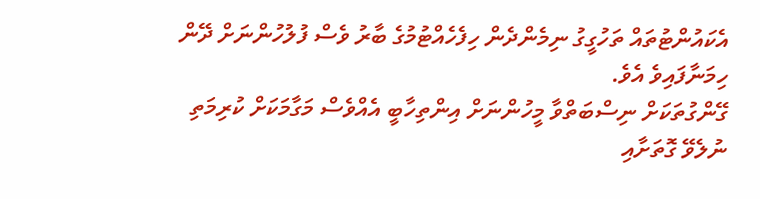އެކައުންޓުތައް ތަހުގީގު ނިމެންދެން ހިފެހެއްޓުމުގެ ބާރު ވެސް ފުލުހުންނަށް ދޭން ހިމަނާފައިވެ އެވެ.
ގޭންގުތަކަށް ނިސްބަތްވާ މީހުންނަށް އިންތިހާބީ އެއްވެސް މަގާމަކަށް ކުރިމަތި ނުލެވޭ ގޮތަށާއި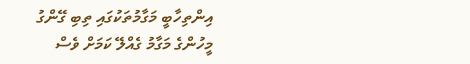އިންތިހާބީ މަގާމުތަކުގައި ތިބި ގޭންގު މީހުންގެ މަގާމު ގެއްލޭ ކަމަށް ވެސް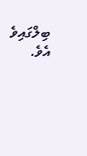ބިލްގައިވެ އެވެ.